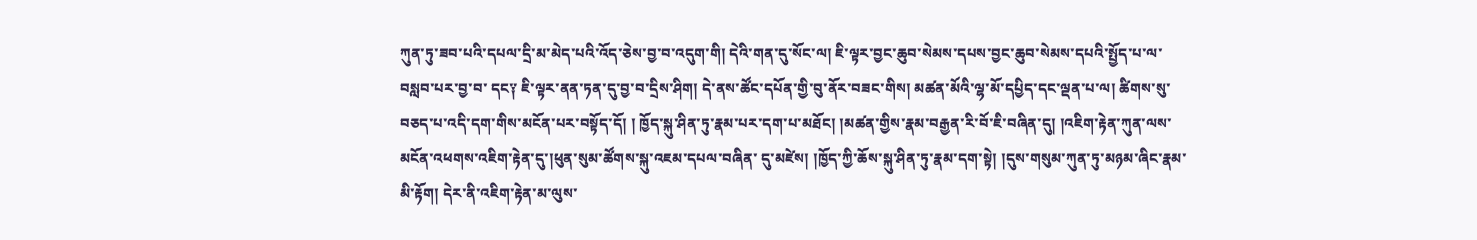ཀུན་ཏུ་ཟབ་པའི་དཔལ་དྲི་མ་མེད་པའི་འོད་ཅེས་བྱ་བ་འདུག་གི། དེའི་གན་དུ་སོང་ལ། ཇི་ལྟར་བྱང་ཆུབ་སེམས་དཔས་བྱང་ཆུབ་སེམས་དཔའི་སྤྱོད་པ་ལ་བསླབ་པར་བྱ་བ་ དང༑ ཇི་ལྟར་ནན་ཏན་དུ་བྱ་བ་དྲིས་ཤིག། དེ་ནས་ཚོང་དཔོན་གྱི་བུ་ནོར་བཟང་གིས། མཚན་མོའི་ལྷ་མོ་དཔྱིད་དང་ལྡན་པ་ལ། ཚིགས་སུ་བཅད་པ་འདི་དག་གིས་མངོན་པར་བསྟོད་དོ། ། ཁྱོད་སྐུ་ཤིན་ཏུ་རྣམ་པར་དག་པ་མཐོང། །མཚན་གྱིས་རྣམ་བརྒྱན་རི་བོ་ཇི་བཞིན་དུ། །འཇིག་རྟེན་ཀུན་ལས་མངོན་འཕགས་འཇིག་རྟེན་དུ་།ཕུན་སུམ་ཚོགས་སྐུ་འཇམ་དཔལ་བཞིན་ དུ་མཛེས། །ཁྱོད་ཀྱི་ཆོས་སྐུ་ཤིན་ཏུ་རྣམ་དག་སྟེ། །དུས་གསུམ་ཀུན་ཏུ་མཉམ་ཞིང་རྣམ་མི་རྟོག། དེར་ནི་འཇིག་རྟེན་མ་ལུས་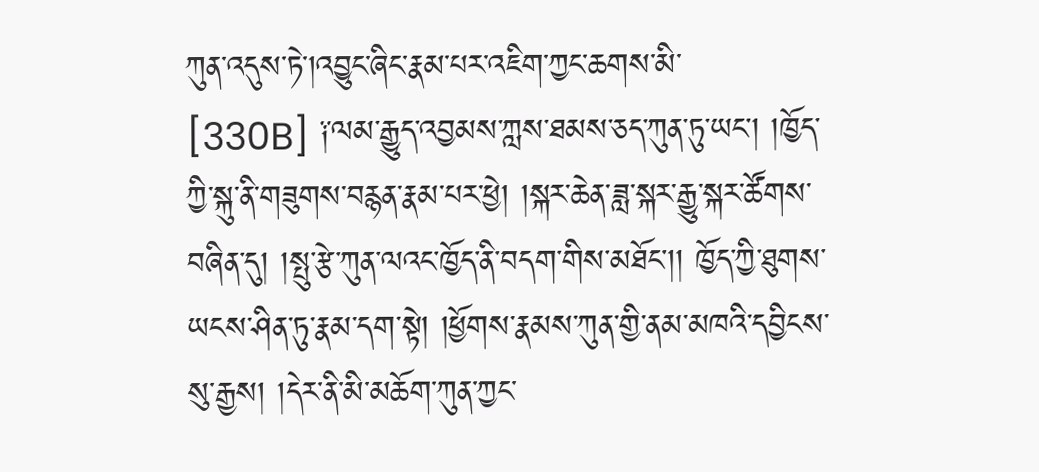ཀུན་འདུས་ཏེ་།འབྱུང་ཞིང་རྣམ་པར་འཇིག་ཀྱང་ཆགས་མི་ [330B] ༑ལམ་རྒྱུད་འབྱམས་ཀླས་ཐམས་ཅད་ཀུན་ཏུ་ཡང། །ཁྱོད་ཀྱི་སྐུ་ནི་གཟུགས་བརྙན་རྣམ་པར་ཕྱེ། །སྐར་ཆེན་ཟླ་སྐར་རྒྱུ་སྐར་ཚོགས་བཞིན་དུ། །སྤུ་རྩེ་ཀུན་ལའང་ཁྱོད་ནི་བདག་གིས་མཐོང།། ཁྱོད་ཀྱི་ཐུགས་ཡངས་ཤིན་ཏུ་རྣམ་དག་སྟེ། །ཕྱོགས་རྣམས་ཀུན་གྱི་ནམ་མཁའི་དབྱིངས་སུ་རྒྱས། །དེར་ནི་མི་མཆོག་ཀུན་ཀྱང་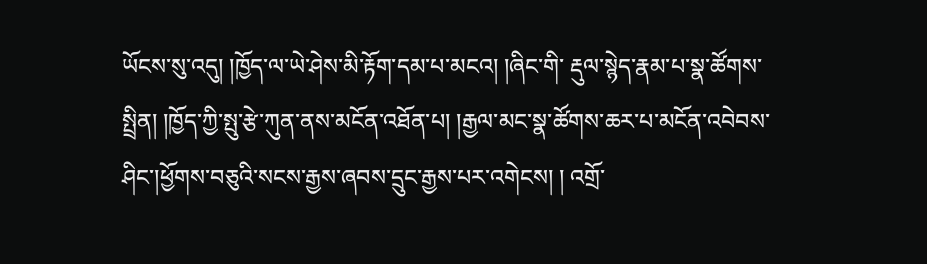ཡོངས་སུ་འདུ། །ཁྱོད་ལ་ཡེ་ཤེས་མི་རྟོག་དམ་པ་མངའ། །ཞིང་གི་ རྡུལ་སྙེད་རྣམ་པ་སྣ་ཚོགས་སྤྲིན། །ཁྱོད་ཀྱི་སྤུ་རྩེ་ཀུན་ནས་མངོན་འཐོན་པ། །རྒྱལ་མང་སྣ་ཚོགས་ཆར་པ་མངོན་འབེབས་ཤིང་།ཕྱོགས་བཅུའི་སངས་རྒྱས་ཞབས་དྲུང་རྒྱས་པར་འགེངས། ། འགྲོ་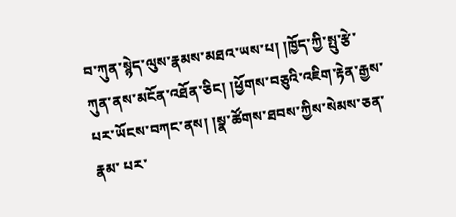བ་ཀུན་སྙེད་ལུས་རྣམས་མཐའ་ཡས་པ། །ཁྱོད་ཀྱི་སྤུ་རྩེ་ཀུན་ནས་མངོན་འཐོན་ཅིང། །ཕྱོགས་བཅུའི་འཇིག་རྟེན་རྒྱས་པར་ཡོངས་བཀང་ནས། །སྣ་ཚོགས་ཐབས་ཀྱིས་སེམས་ཅན་རྣམ་ པར་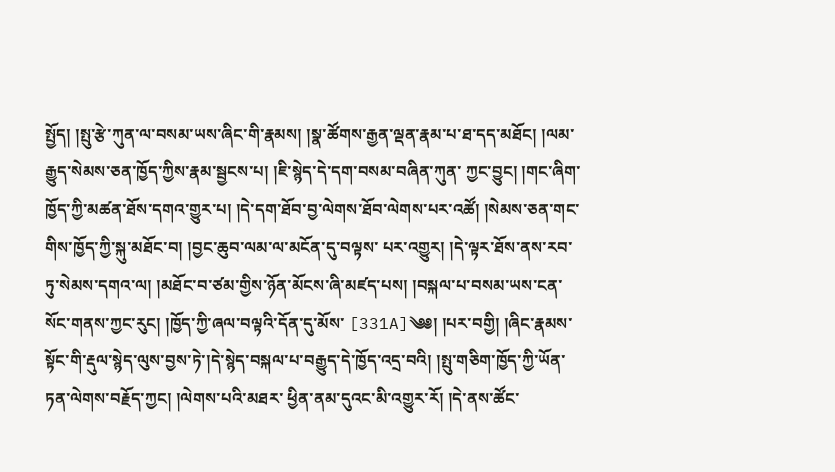སྤྱོད། །སྤུ་རྩེ་ཀུན་ལ་བསམ་ཡས་ཞིང་གི་རྣམས། །སྣ་ཚོགས་རྒྱན་ལྡན་རྣམ་པ་ཐ་དད་མཐོང། །ལམ་རྒྱུད་སེམས་ཅན་ཁྱོད་ཀྱིས་རྣམ་སྦྱངས་པ། །ཇི་སྙེད་དེ་དག་བསམ་བཞིན་ཀུན་ ཀྱང་བྱུང། །གང་ཞིག་ཁྱོད་ཀྱི་མཚན་ཐོས་དགའ་གྱུར་པ། །དེ་དག་ཐོབ་བྱ་ལེགས་ཐོབ་ལེགས་པར་འཚོ། །སེམས་ཅན་གང་གིས་ཁྱོད་ཀྱི་སྐུ་མཐོང་བ། །བྱང་ཆུབ་ལམ་ལ་མངོན་དུ་བལྟས་ པར་འགྱུར། །དེ་ལྟར་ཐོས་ནས་རབ་ཏུ་སེམས་དགའ་ལ། །མཐོང་བ་ཙམ་གྱིས་ཉོན་མོངས་ཞི་མཛད་པས། །བསྐལ་པ་བསམ་ཡས་ངན་སོང་གནས་ཀྱང་རུང། །ཁྱོད་ཀྱི་ཞལ་བལྟའི་དོན་དུ་མོས་ [331A]༄༅། །པར་བགྱི། །ཞིང་རྣམས་སྟོང་གི་རྡུལ་སྙེད་ལུས་བྱས་ཏེ་།དེ་སྙེད་བསྐལ་པ་བརྒྱུད་དེ་ཁྱོད་འདྲ་བའི། །སྤུ་གཅིག་ཁྱོད་ཀྱི་ཡོན་ཏན་ལེགས་བརྗོད་ཀྱང། །ལེགས་པའི་མཐར་ ཕྱིན་ནམ་དུའང་མི་འགྱུར་རོ། །དེ་ནས་ཚོང་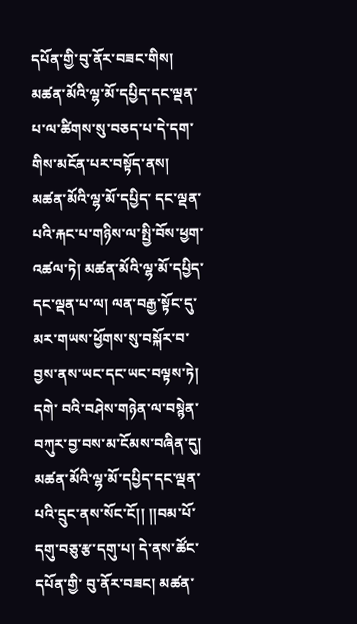དཔོན་གྱི་བུ་ནོར་བཟང་གིས། མཚན་མོའི་ལྷ་མོ་དཔྱིད་དང་ལྡན་པ་ལ་ཚིགས་སུ་བཅད་པ་དེ་དག་གིས་མངོན་པར་བསྟོད་ནས། མཚན་མོའི་ལྷ་མོ་དཔྱིད་ དང་ལྡན་པའི་རྐང་པ་གཉིས་ལ་སྤྱི་བོས་ཕྱག་འཚལ་ཏེ། མཚན་མོའི་ལྷ་མོ་དཔྱིད་དང་ལྡན་པ་ལ། ལན་བརྒྱ་སྟོང་དུ་མར་གཡས་ཕྱོགས་སུ་བསྐོར་བ་བྱས་ནས་ཡང་དང་ཡང་བལྟས་ཏེ། དགེ་ བའི་བཤེས་གཉེན་ལ་བསྙེན་བཀུར་བྱ་བས་མ་ངོམས་བཞིན་དུ། མཚན་མོའི་ལྷ་མོ་དཔྱིད་དང་ལྡན་པའི་དྲུང་ནས་སོང་ངོ།། །།བམ་པོ་དགུ་བཅུ་རྩ་དགུ་པ། དེ་ནས་ཚོང་དཔོན་གྱི་ བུ་ནོར་བཟང། མཚན་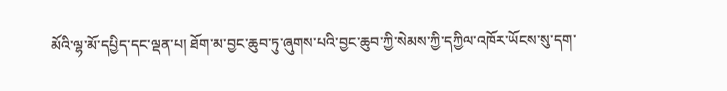མོའི་ལྷ་མོ་དཔྱིད་དང་ལྡན་པ། ཐོག་མ་བྱང་ཆུབ་ཏུ་ཞུགས་པའི་བྱང་ཆུབ་ཀྱི་སེམས་ཀྱི་དཀྱིལ་འཁོར་ཡོངས་སུ་དག་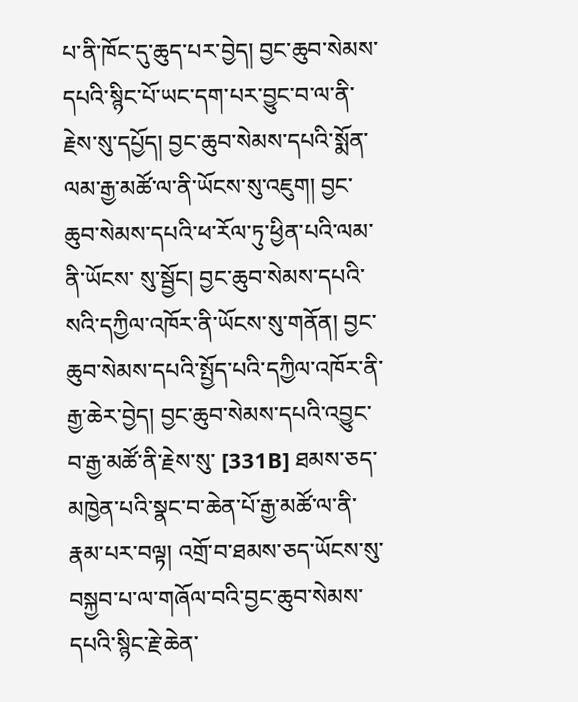པ་ནི་ཁོང་དུ་ཆུད་པར་བྱེད། བྱང་ཆུབ་སེམས་ དཔའི་སྙིང་པོ་ཡང་དག་པར་བྱུང་བ་ལ་ནི་རྗེས་སུ་དཔྱོད། བྱང་ཆུབ་སེམས་དཔའི་སྨོན་ལམ་རྒྱ་མཚོ་ལ་ནི་ཡོངས་སུ་འཇུག། བྱང་ཆུབ་སེམས་དཔའི་ཕ་རོལ་ཏུ་ཕྱིན་པའི་ལམ་ནི་ཡོངས་ སུ་སྦྱོང། བྱང་ཆུབ་སེམས་དཔའི་སའི་དཀྱིལ་འཁོར་ནི་ཡོངས་སུ་གནོན། བྱང་ཆུབ་སེམས་དཔའི་སྤྱོད་པའི་དཀྱིལ་འཁོར་ནི་རྒྱ་ཆེར་བྱེད། བྱང་ཆུབ་སེམས་དཔའི་འབྱུང་བ་རྒྱ་མཚོ་ནི་རྗེས་སུ་ [331B] ཐམས་ཅད་མཁྱེན་པའི་སྣང་བ་ཆེན་པོ་རྒྱ་མཚོ་ལ་ནི་རྣམ་པར་བལྟ། འགྲོ་བ་ཐམས་ཅད་ཡོངས་སུ་བསྐྱབ་པ་ལ་གཞོལ་བའི་བྱང་ཆུབ་སེམས་དཔའི་སྙིང་རྗེ་ཆེན་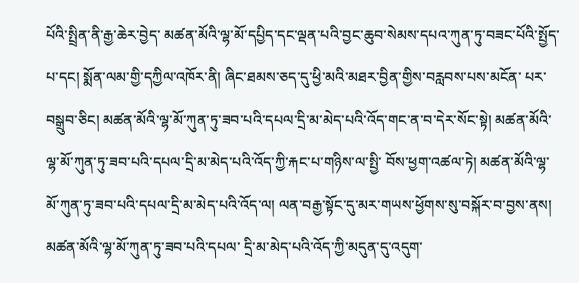པོའི་སྤྲིན་ནི་རྒྱ་ཆེར་བྱེད་ མཚན་མོའི་ལྷ་མོ་དཔྱིད་དང་ལྡན་པའི་བྱང་ཆུབ་སེམས་དཔའ་ཀུན་ཏུ་བཟང་པོའི་སྤྱོད་པ་དང། སྨོན་ལམ་གྱི་དཀྱིལ་འཁོར་ནི། ཞིང་ཐམས་ཅད་དུ་ཕྱི་མའི་མཐར་བྱིན་གྱིས་བརླབས་པས་མངོན་ པར་བསྒྲུབ་ཅིང། མཚན་མོའི་ལྷ་མོ་ཀུན་ཏུ་ཟབ་པའི་དཔལ་དྲི་མ་མེད་པའི་འོད་གང་ན་བ་དེར་སོང་སྟེ། མཚན་མོའི་ལྷ་མོ་ཀུན་ཏུ་ཟབ་པའི་དཔལ་དྲི་མ་མེད་པའི་འོད་ཀྱི་རྐང་པ་གཉིས་ལ་སྤྱི་ བོས་ཕྱག་འཚལ་ཏེ། མཚན་མོའི་ལྷ་མོ་ཀུན་ཏུ་ཟབ་པའི་དཔལ་དྲི་མ་མེད་པའི་འོད་ལ། ལན་བརྒྱ་སྟོང་དུ་མར་གཡས་ཕྱོགས་སུ་བསྐོར་བ་བྱས་ནས། མཚན་མོའི་ལྷ་མོ་ཀུན་ཏུ་ཟབ་པའི་དཔལ་ དྲི་མ་མེད་པའི་འོད་ཀྱི་མདུན་དུ་འདུག་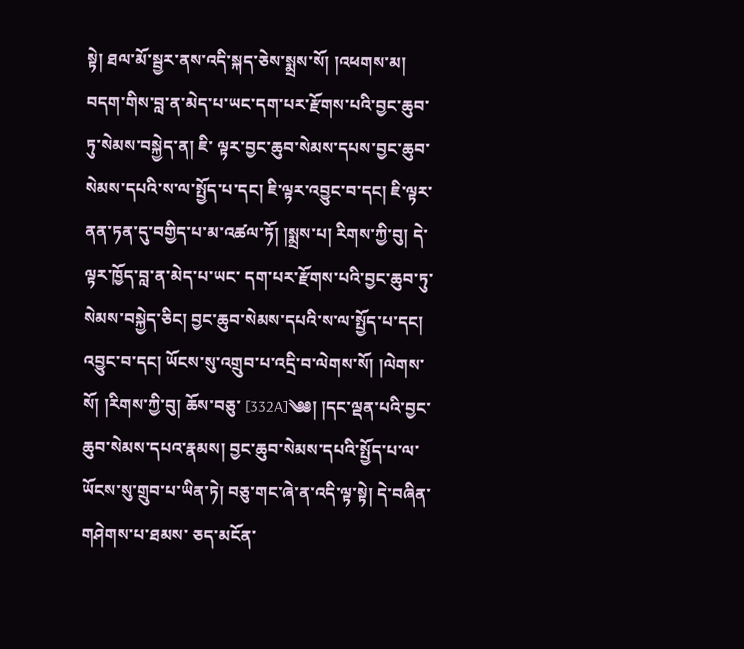སྟེ། ཐལ་མོ་སྦྱར་ནས་འདི་སྐད་ཅེས་སྨྲས་སོ། །འཕགས་མ། བདག་གིས་བླ་ན་མེད་པ་ཡང་དག་པར་རྫོགས་པའི་བྱང་ཆུབ་ཏུ་སེམས་བསྐྱེད་ན། ཇི་ ལྟར་བྱང་ཆུབ་སེམས་དཔས་བྱང་ཆུབ་སེམས་དཔའི་ས་ལ་སྤྱོད་པ་དང། ཇི་ལྟར་འབྱུང་བ་དང། ཇི་ལྟར་ནན་ཏན་དུ་བགྱིད་པ་མ་འཚལ་ཏོ། །སྨྲས་པ། རིགས་ཀྱི་བུ། དེ་ལྟར་ཁྱོད་བླ་ན་མེད་པ་ཡང་ དག་པར་རྫོགས་པའི་བྱང་ཆུབ་ཏུ་སེམས་བསྐྱེད་ཅིང། བྱང་ཆུབ་སེམས་དཔའི་ས་ལ་སྤྱོད་པ་དང། འབྱུང་བ་དང། ཡོངས་སུ་འགྲུབ་པ་འདྲི་བ་ལེགས་སོ། །ལེགས་སོ། །རིགས་ཀྱི་བུ། ཆོས་བཅུ་ [332A]༄༅། །དང་ལྡན་པའི་བྱང་ཆུབ་སེམས་དཔའ་རྣམས། བྱང་ཆུབ་སེམས་དཔའི་སྤྱོད་པ་ལ་ཡོངས་སུ་གྲུབ་པ་ཡིན་ཏེ། བཅུ་གང་ཞེ་ན་འདི་ལྟ་སྟེ། དེ་བཞིན་གཤེགས་པ་ཐམས་ ཅད་མངོན་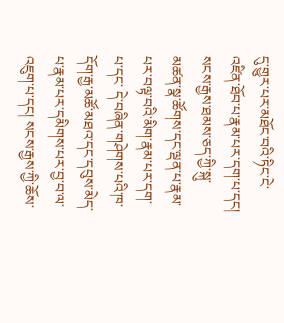དུ་གྱུར་པར་མཐོང་བའི་ཏིང་ངེ་འཛིན་ཐོབ་པ་རྣམ་པར་དག་པ་དང། སངས་རྒྱས་ཐམས་ཅད་ཀྱི་སྐུ་མཚན་སྣ་ཚོགས་དང་ལྡན་པ་རྣམ་པར་བལྟ་བའི་མིག་རྣམ་པར་དག་པ་དང་ དེ་བཞིན་གཤེགས་པའི་ཁ་དོག་རྒྱ་མཚོ་མཐའ་དང་དབུས་མེད་པ་རྣམ་པར་དམིགས་པར་བྱ་བ་ལ་འཇུག་པ་དང། སངས་རྒྱས་ཀྱི་ཆོས་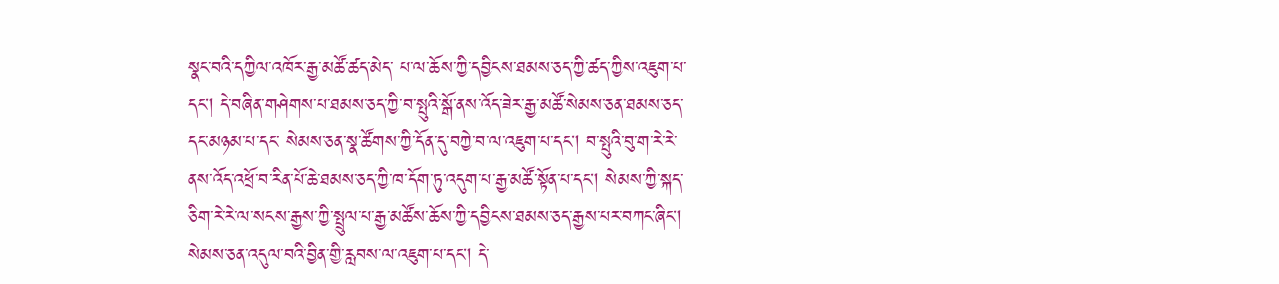སྣང་བའི་དཀྱིལ་འཁོར་རྒྱ་མཚོ་ཚད་མེད་ པ་ལ་ཆོས་ཀྱི་དབྱིངས་ཐམས་ཅད་ཀྱི་ཚད་ཀྱིས་འཇུག་པ་དང། དེ་བཞིན་གཤེགས་པ་ཐམས་ཅད་ཀྱི་བ་སྤུའི་སྒོ་ནས་འོད་ཟེར་རྒྱ་མཚོ་སེམས་ཅན་ཐམས་ཅད་དང་མཉམ་པ་དང་ སེམས་ཅན་སྣ་ཚོགས་ཀྱི་དོན་དུ་བཀྱེ་བ་ལ་འཇུག་པ་དང། བ་སྤུའི་བུ་ག་རེ་རེ་ནས་འོད་འཕྲོ་བ་རིན་པོ་ཆེ་ཐམས་ཅད་ཀྱི་ཁ་དོག་ཏུ་འདུག་པ་རྒྱ་མཚོ་སྟོན་པ་དང། སེམས་ཀྱི་སྐད་ ཅིག་རེ་རེ་ལ་སངས་རྒྱས་ཀྱི་སྤྲུལ་པ་རྒྱ་མཚོས་ཆོས་ཀྱི་དབྱིངས་ཐམས་ཅད་རྒྱས་པར་བཀང་ཞིང། སེམས་ཅན་འདུལ་བའི་བྱིན་གྱི་རླབས་ལ་འཇུག་པ་དང། དེ་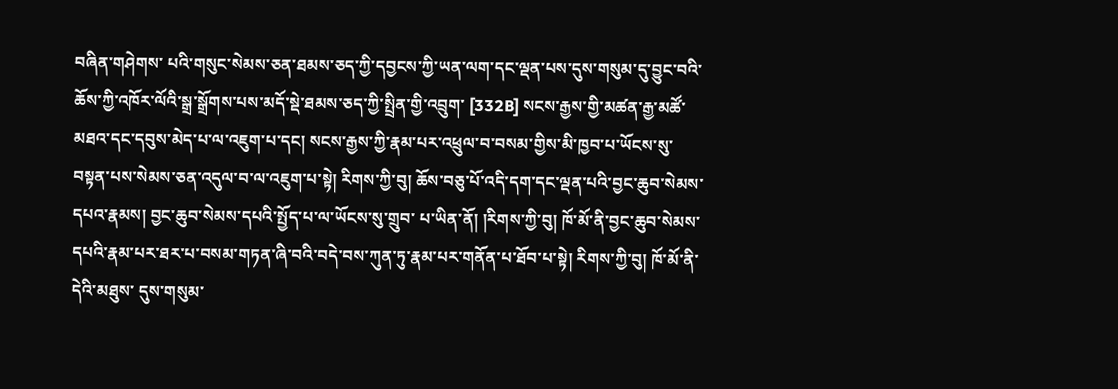བཞིན་གཤེགས་ པའི་གསུང་སེམས་ཅན་ཐམས་ཅད་ཀྱི་དབྱངས་ཀྱི་ཡན་ལག་དང་ལྡན་པས་དུས་གསུམ་དུ་བྱུང་བའི་ཆོས་ཀྱི་འཁོར་ལོའི་སྒྲ་སྒྲོགས་པས་མདོ་སྡེ་ཐམས་ཅད་ཀྱི་སྤྲིན་གྱི་འབྲུག་ [332B] སངས་རྒྱས་གྱི་མཚན་རྒྱ་མཚོ་མཐའ་དང་དབུས་མེད་པ་ལ་འཇུག་པ་དང། སངས་རྒྱས་ཀྱི་རྣམ་པར་འཕྲུལ་བ་བསམ་གྱིས་མི་ཁྱབ་པ་ཡོངས་སུ་ བསྟན་པས་སེམས་ཅན་འདུལ་བ་ལ་འཇུག་པ་སྟེ། རིགས་ཀྱི་བུ། ཆོས་བཅུ་པོ་འདི་དག་དང་ལྡན་པའི་བྱང་ཆུབ་སེམས་དཔའ་རྣམས། བྱང་ཆུབ་སེམས་དཔའི་སྤྱོད་པ་ལ་ཡོངས་སུ་གྲུབ་ པ་ཡིན་ནོ། །རིགས་ཀྱི་བུ། ཁོ་མོ་ནི་བྱང་ཆུབ་སེམས་དཔའི་རྣམ་པར་ཐར་པ་བསམ་གཏན་ཞི་བའི་བདེ་བས་ཀུན་ཏུ་རྣམ་པར་གནོན་པ་ཐོབ་པ་སྟེ། རིགས་ཀྱི་བུ། ཁོ་མོ་ནི་དེའི་མཐུས་ དུས་གསུམ་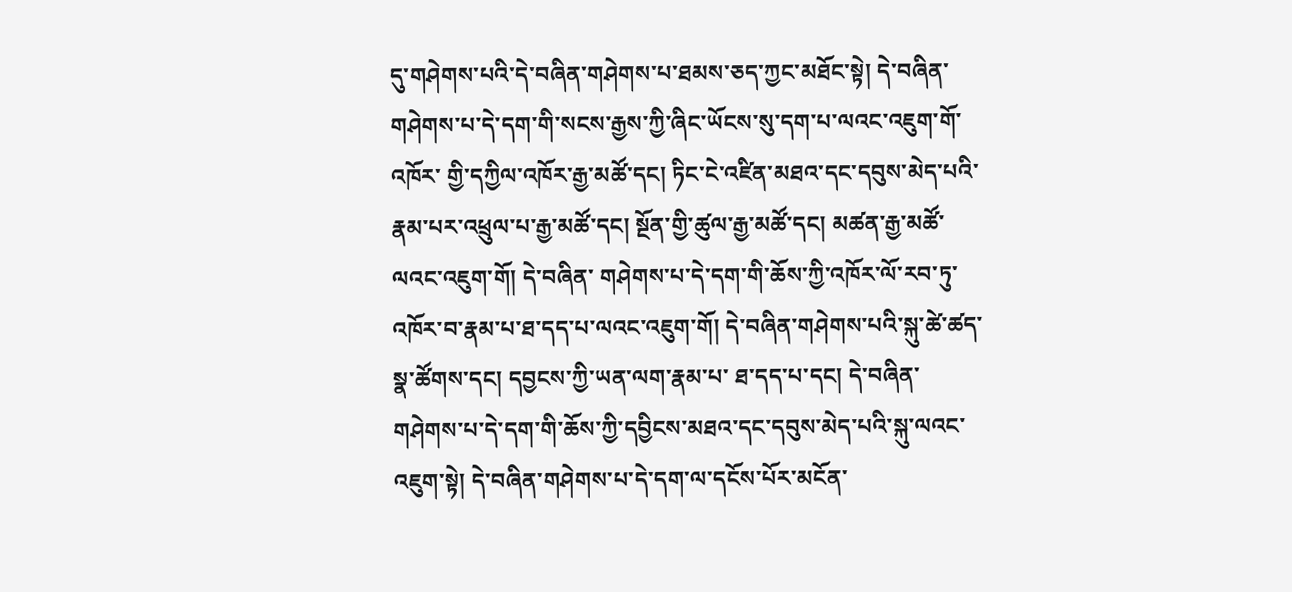དུ་གཤེགས་པའི་དེ་བཞིན་གཤེགས་པ་ཐམས་ཅད་ཀྱང་མཐོང་སྟེ། དེ་བཞིན་གཤེགས་པ་དེ་དག་གི་སངས་རྒྱས་ཀྱི་ཞིང་ཡོངས་སུ་དག་པ་ལའང་འཇུག་གོ་འཁོར་ གྱི་དཀྱིལ་འཁོར་རྒྱ་མཚོ་དང། ཏིང་ངེ་འཛིན་མཐའ་དང་དབུས་མེད་པའི་རྣམ་པར་འཕྲུལ་པ་རྒྱ་མཚོ་དང། སྔོན་གྱི་ཚུལ་རྒྱ་མཚོ་དང། མཚན་རྒྱ་མཚོ་ལའང་འཇུག་གོ། དེ་བཞིན་ གཤེགས་པ་དེ་དག་གི་ཆོས་ཀྱི་འཁོར་ལོ་རབ་ཏུ་འཁོར་བ་རྣམ་པ་ཐ་དད་པ་ལའང་འཇུག་གོ། དེ་བཞིན་གཤེགས་པའི་སྐུ་ཚེ་ཚད་སྣ་ཚོགས་དང། དབྱངས་ཀྱི་ཡན་ལག་རྣམ་པ་ ཐ་དད་པ་དང། དེ་བཞིན་གཤེགས་པ་དེ་དག་གི་ཆོས་ཀྱི་དབྱིངས་མཐའ་དང་དབུས་མེད་པའི་སྐུ་ལའང་འཇུག་སྟེ། དེ་བཞིན་གཤེགས་པ་དེ་དག་ལ་དངོས་པོར་མངོན་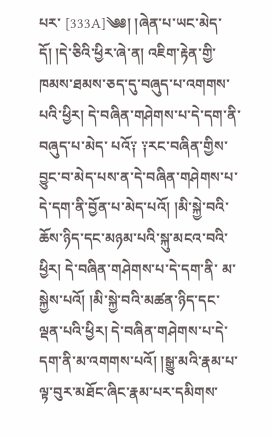པར་ [333A]༄༅། །ཞེན་པ་ཡང་མེད་དོ། །དེ་ཅིའི་ཕྱིར་ཞེ་ན། འཇིག་རྟེན་གྱི་ཁམས་ཐམས་ཅད་དུ་བཞུད་པ་འགགས་པའི་ཕྱིར། དེ་བཞིན་གཤེགས་པ་དེ་དག་ནི་བཞུད་པ་མེད་ པའོ༑ ༑རང་བཞིན་གྱིས་བྱུང་བ་མེད་པས་ན་དེ་བཞིན་གཤེགས་པ་དེ་དག་ནི་བྱོན་པ་མེད་པའོ། །མི་སྐྱེ་བའི་ཆོས་ཉིད་དང་མཉམ་པའི་སྐུ་མངའ་བའི་ཕྱིར། དེ་བཞིན་གཤེགས་པ་དེ་དག་ནི་ མ་སྐྱེས་པའོ། །མི་སྐྱེ་བའི་མཚན་ཉིད་དང་ལྡན་པའི་ཕྱིར། དེ་བཞིན་གཤེགས་པ་དེ་དག་ནི་མ་འགགས་པའོ། །སྒྱུ་མའི་རྣམ་པ་ལྟ་བུར་མཐོང་ཞིང་རྣམ་པར་དམིགས་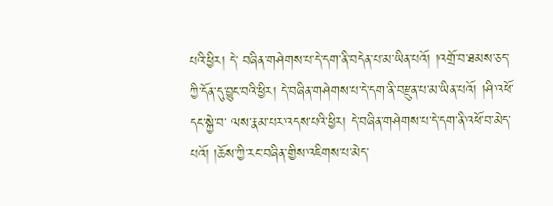པའི་ཕྱིར། དེ་ བཞིན་གཤེགས་པ་དེ་དག་ནི་བདེན་པ་མ་ཡིན་པའོ། །འགྲོ་བ་ཐམས་ཅད་ཀྱི་དོན་དུ་བྱུང་བའི་ཕྱིར། དེ་བཞིན་གཤེགས་པ་དེ་དག་ནི་བརྫུན་པ་མ་ཡིན་པའོ། །ཤི་འཕོ་དང་སྐྱེ་བ་ ལས་རྣམ་པར་འདས་པའི་ཕྱིར། དེ་བཞིན་གཤེགས་པ་དེ་དག་ནི་འཕོ་བ་མེད་པའོ། །ཆོས་ཀྱི་རང་བཞིན་གྱིས་འཇིགས་པ་མེད་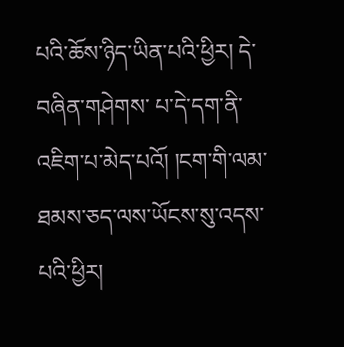པའི་ཆོས་ཉིད་ཡིན་པའི་ཕྱིར། དེ་བཞིན་གཤེགས་ པ་དེ་དག་ནི་འཇིག་པ་མེད་པའོ། །ངག་གི་ལམ་ཐམས་ཅད་ལས་ཡོངས་སུ་འདས་པའི་ཕྱིར།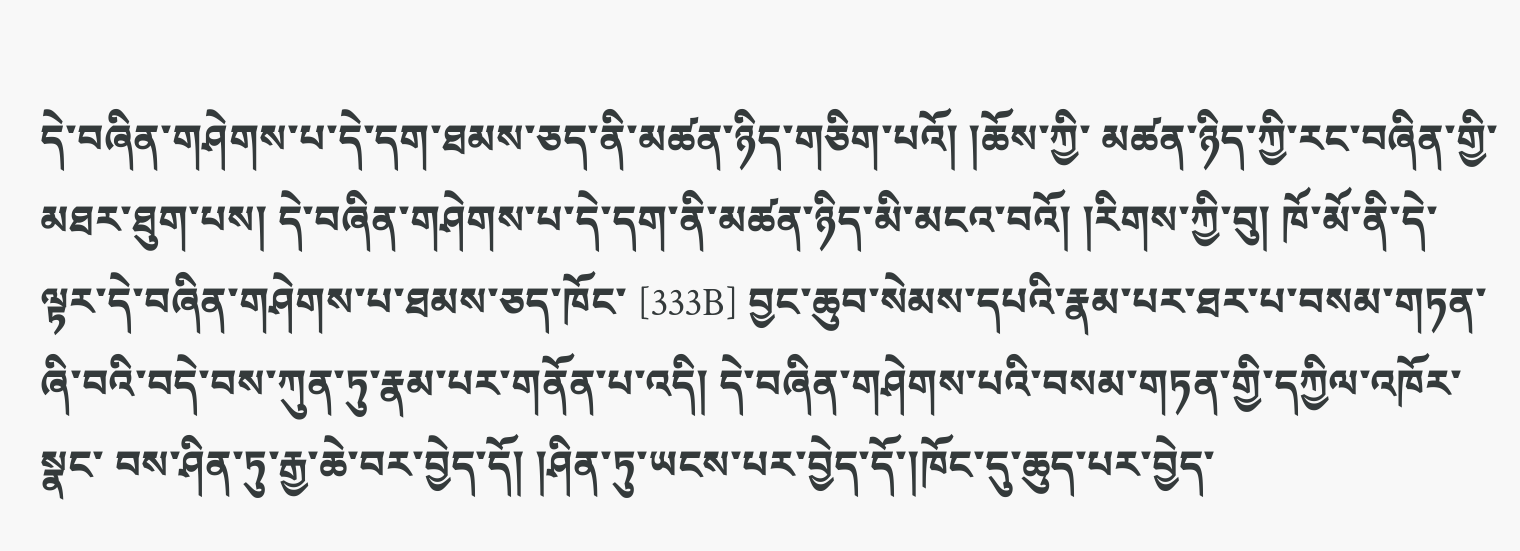དེ་བཞིན་གཤེགས་པ་དེ་དག་ཐམས་ཅད་ནི་མཚན་ཉིད་གཅིག་པའོ། །ཆོས་ཀྱི་ མཚན་ཉིད་ཀྱི་རང་བཞིན་གྱི་མཐར་ཐུག་པས། དེ་བཞིན་གཤེགས་པ་དེ་དག་ནི་མཚན་ཉིད་མི་མངའ་བའོ། །རིགས་ཀྱི་བུ། ཁོ་མོ་ནི་དེ་ལྟར་དེ་བཞིན་གཤེགས་པ་ཐམས་ཅད་ཁོང་ [333B] བྱང་ཆུབ་སེམས་དཔའི་རྣམ་པར་ཐར་པ་བསམ་གཏན་ཞི་བའི་བདེ་བས་ཀུན་ཏུ་རྣམ་པར་གནོན་པ་འདི། དེ་བཞིན་གཤེགས་པའི་བསམ་གཏན་གྱི་དཀྱིལ་འཁོར་སྣང་ བས་ཤིན་ཏུ་རྒྱ་ཆེ་བར་བྱེད་དོ། །ཤིན་ཏུ་ཡངས་པར་བྱེད་དོ་།ཁོང་དུ་ཆུད་པར་བྱེད་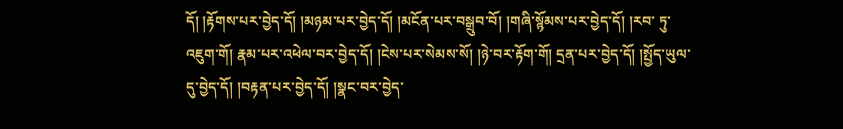དོ། །རྟོགས་པར་བྱེད་དོ། །མཉམ་པར་བྱེད་དོ། །མངོན་པར་བསྒྲུབ་བོ། །གཞི་སྙོམས་པར་བྱེད་དོ། །རབ་ ཏུ་འཇུག་གོ། རྣམ་པར་འཕེལ་བར་བྱེད་དོ། །ངེས་པར་སེམས་སོ། །ཉེ་བར་རྟོག་གོ། དྲན་པར་བྱེད་དོ། །སྤྱོད་ཡུལ་དུ་བྱེད་དོ། །བརྟན་པར་བྱེད་དོ། །སྣང་བར་བྱེད་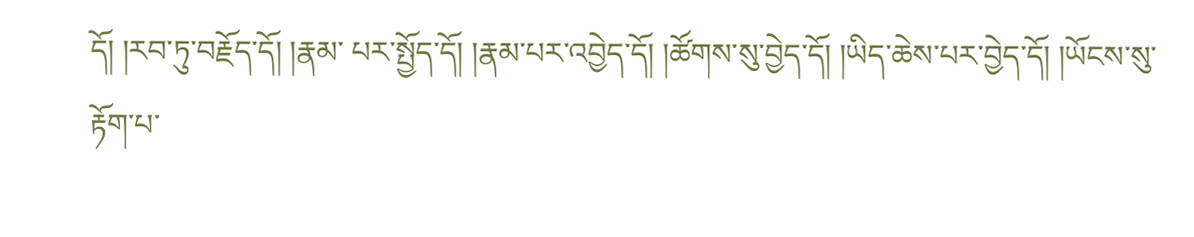དོ། །རབ་ཏུ་བརྗོད་དོ། །རྣམ་ པར་སྤྱོད་དོ། །རྣམ་པར་འབྱེད་དོ། །ཚོགས་སུ་བྱེད་དོ། །ཡིད་ཆེས་པར་བྱེད་དོ། །ཡོངས་སུ་རྟོག་པ་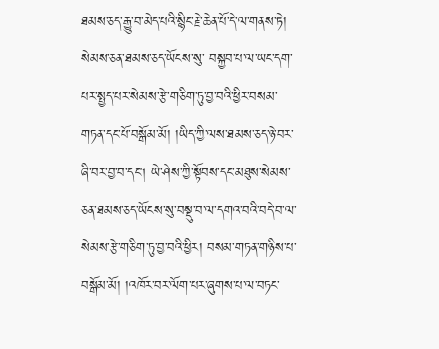ཐམས་ཅད་རྒྱུ་བ་མེད་པའི་སྙིང་རྗེ་ཆེན་པོ་དེ་ལ་གནས་ཏེ། སེམས་ཅན་ཐམས་ཅད་ཡོངས་སུ་ བསྐྱབ་པ་ལ་ཡང་དག་པར་སྤྱད་པར་སེམས་རྩེ་གཅིག་ཏུ་བྱ་བའི་ཕྱིར་བསམ་གཏན་དང་པོ་བསྒོམ་མོ། །ཡིད་ཀྱི་ལས་ཐམས་ཅད་ཉེ་བར་ཞི་བར་བྱ་བ་དང། ཡེ་ཤེས་ཀྱི་སྟོབས་དང་མཐུས་སེམས་ ཅན་ཐམས་ཅད་ཡོངས་སུ་བསྡུ་བ་ལ་དགའ་བའི་བདེ་བ་ལ་སེམས་རྩེ་གཅིག་ཏུ་བྱ་བའི་ཕྱིར། བསམ་གཏན་གཉིས་པ་བསྒོམ་མོ། །འཁོར་བར་ལོག་པར་ཞུགས་པ་ལ་བཏང་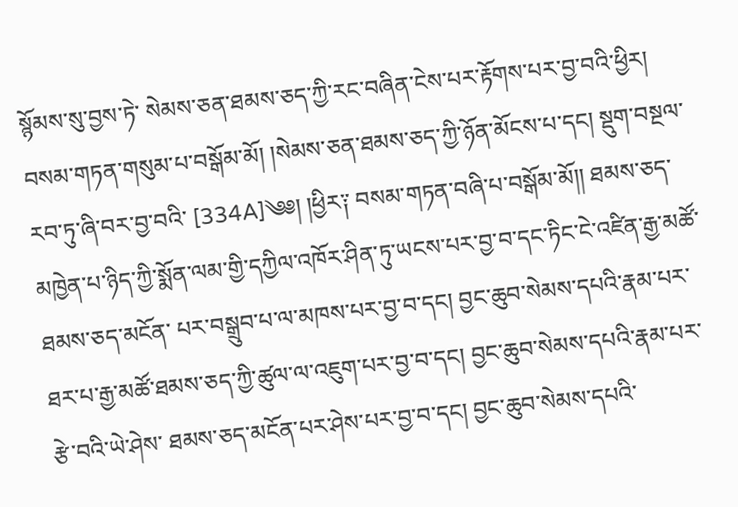སྙོམས་སུ་བྱས་ཏེ་ སེམས་ཅན་ཐམས་ཅད་ཀྱི་རང་བཞིན་ངེས་པར་རྟོགས་པར་བྱ་བའི་ཕྱིར། བསམ་གཏན་གསུམ་པ་བསྒོམ་མོ། །སེམས་ཅན་ཐམས་ཅད་ཀྱི་ཉོན་མོངས་པ་དང། སྡུག་བསྔལ་རབ་ཏུ་ཞི་བར་བྱ་བའི་ [334A]༄༅། །ཕྱིར༑ བསམ་གཏན་བཞི་པ་བསྒོམ་མོ།། ཐམས་ཅད་མཁྱེན་པ་ཉིད་ཀྱི་སྨོན་ལམ་གྱི་དཀྱིལ་འཁོར་ཤིན་ཏུ་ཡངས་པར་བྱ་བ་དང་ཏིང་ངེ་འཛིན་རྒྱ་མཚོ་ཐམས་ཅད་མངོན་ པར་བསྒྲུབ་པ་ལ་མཁས་པར་བྱ་བ་དང། བྱང་ཆུབ་སེམས་དཔའི་རྣམ་པར་ཐར་པ་རྒྱ་མཚོ་ཐམས་ཅད་ཀྱི་ཚུལ་ལ་འཇུག་པར་བྱ་བ་དང། བྱང་ཆུབ་སེམས་དཔའི་རྣམ་པར་རྩེ་བའི་ཡེ་ཤེས་ ཐམས་ཅད་མངོན་པར་ཤེས་པར་བྱ་བ་དང། བྱང་ཆུབ་སེམས་དཔའི་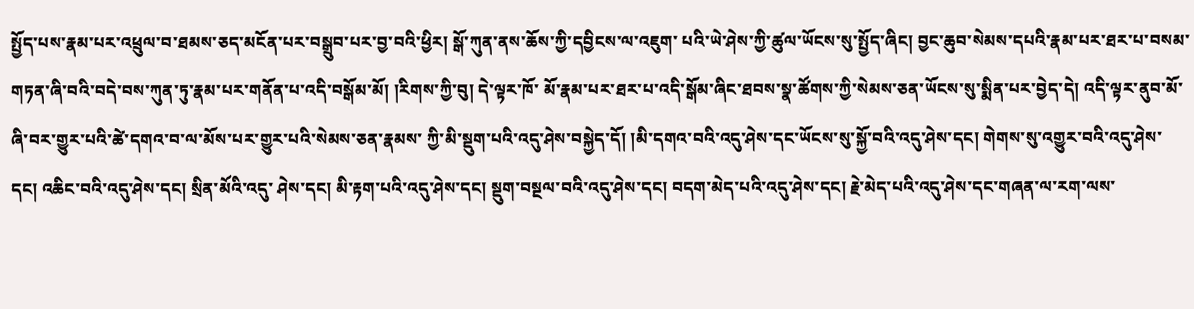སྤྱོད་པས་རྣམ་པར་འཕྲུལ་བ་ཐམས་ཅད་མངོན་པར་བསྒྲུབ་པར་བྱ་བའི་ཕྱིར། སྒོ་ཀུན་ནས་ཆོས་ཀྱི་དབྱིངས་ལ་འཇུག་ པའི་ཡེ་ཤེས་ཀྱི་ཚུལ་ཡོངས་སུ་སྤྱོད་ཞིང། བྱང་ཆུབ་སེམས་དཔའི་རྣམ་པར་ཐར་པ་བསམ་གཏན་ཞི་བའི་བདེ་བས་ཀུན་ཏུ་རྣམ་པར་གནོན་པ་འདི་བསྒོམ་མོ། །རིགས་ཀྱི་བུ། དེ་ལྟར་ཁོ་ མོ་རྣམ་པར་ཐར་པ་འདི་སྒོམ་ཞིང་ཐབས་སྣ་ཚོགས་ཀྱི་སེམས་ཅན་ཡོངས་སུ་སྨིན་པར་བྱེད་དེ། འདི་ལྟར་ནུབ་མོ་ཞི་བར་གྱུར་པའི་ཚེ་དགའ་བ་ལ་མོས་པར་གྱུར་པའི་སེམས་ཅན་རྣམས་ ཀྱི་མི་སྡུག་པའི་འདུ་ཤེས་བསྐྱེད་དོ། །མི་དགའ་བའི་འདུ་ཤེས་དང་ཡོངས་སུ་སྐྱོ་བའི་འདུ་ཤེས་དང། གེགས་སུ་འགྱུར་བའི་འདུ་ཤེས་དང། འཆིང་བའི་འདུ་ཤེས་དང། སྲིན་མོའི་འདུ་ ཤེས་དང། མི་རྟག་པའི་འདུ་ཤེས་དང། སྡུག་བསྔལ་བའི་འདུ་ཤེས་དང། བདག་མེད་པའི་འདུ་ཤེས་དང། རྗེ་མེད་པའི་འདུ་ཤེས་དང་གཞན་ལ་རག་ལས་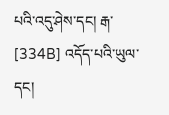པའི་འདུ་ཤེས་དང། རྒ་ [334B] འདོད་པའི་ཡུལ་དང།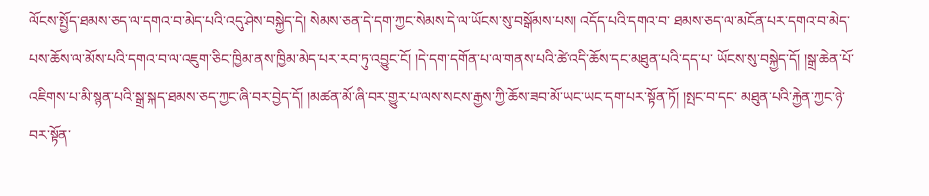ལོངས་སྤྱོད་ཐམས་ཅད་ལ་དགའ་བ་མེད་པའི་འདུ་ཤེས་བསྐྱེད་དེ། སེམས་ཅན་དེ་དག་ཀྱང་སེམས་དེ་ལ་ཡོངས་སུ་བསྒོམས་པས། འདོད་པའི་དགའ་བ་ ཐམས་ཅད་ལ་མངོན་པར་དགའ་བ་མེད་པས་ཆོས་ལ་མོས་པའི་དགའ་བ་ལ་འཇུག་ཅིང་ཁྱིམ་ནས་ཁྱིམ་མེད་པར་རབ་ཏུ་འབྱུང་ངོ། །དེ་དག་དགོན་པ་ལ་གནས་པའི་ཚེ་འདི་ཆོས་དང་མཐུན་པའི་དད་པ་ ཡོངས་སུ་བསྐྱེད་དོ། །སྒྲ་ཆེན་པོ་འཇིགས་པ་མི་སྙན་པའི་སྒྲ་སྐད་ཐམས་ཅད་ཀྱང་ཞི་བར་བྱེད་དོ། །མཚན་མོ་ཞི་བར་གྱུར་པ་ལས་སངས་རྒྱས་ཀྱི་ཆོས་ཟབ་མོ་ཡང་ཡང་དག་པར་སྟོན་ཏོ། །སྤང་བ་དང་ མཐུན་པའི་རྐྱེན་ཀྱང་ཉེ་བར་སྟོན་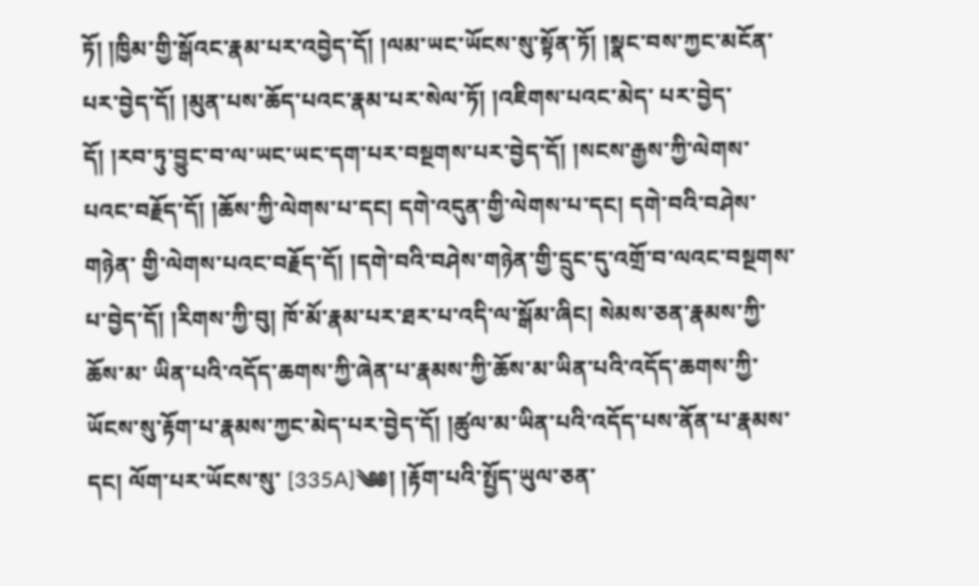ཏོ། །ཁྱིམ་གྱི་སྒོའང་རྣམ་པར་འབྱེད་དོ། །ལམ་ཡང་ཡོངས་སུ་སྟོན་ཏོ། །སྣང་བས་ཀྱང་མངོན་པར་བྱེད་དོ། །མུན་པས་ཆོད་པའང་རྣམ་པར་སེལ་ཏོ། །འཇིགས་པའང་མེད་ པར་བྱེད་དོ། །རབ་ཏུ་བྱུང་བ་ལ་ཡང་ཡང་དག་པར་བསྔགས་པར་བྱེད་དོ། །སངས་རྒྱས་ཀྱི་ལེགས་པའང་བརྗོད་དོ། །ཆོས་ཀྱི་ལེགས་པ་དང། དགེ་འདུན་གྱི་ལེགས་པ་དང། དགེ་བའི་བཤེས་གཉེན་ གྱི་ལེགས་པའང་བརྗོད་དོ། །དགེ་བའི་བཤེས་གཉེན་གྱི་དྲུང་དུ་འགྲོ་བ་ལའང་བསྔགས་པ་བྱེད་དོ། །རིགས་ཀྱི་བུ། ཁོ་མོ་རྣམ་པར་ཐར་པ་འདི་ལ་སྒོམ་ཞིང། སེམས་ཅན་རྣམས་ཀྱི་ཆོས་མ་ ཡིན་པའི་འདོད་ཆགས་ཀྱི་ཞེན་པ་རྣམས་ཀྱི་ཆོས་མ་ཡིན་པའི་འདོད་ཆགས་ཀྱི་ཡོངས་སུ་རྟོག་པ་རྣམས་ཀྱང་མེད་པར་བྱེད་དོ། །ཚུལ་མ་ཡིན་པའི་འདོད་པས་ནོན་པ་རྣམས་དང། ལོག་པར་ཡོངས་སུ་ [335A]༄༅། །རྟོག་པའི་སྤྱོད་ཡུལ་ཅན་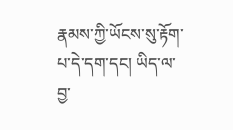རྣམས་ཀྱི་ཡོངས་སུ་རྟོག་པ་དེ་དག་དང། ཡིད་ལ་བྱ་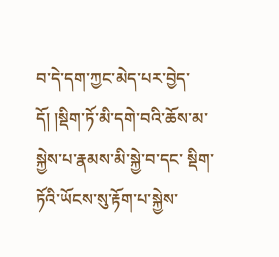བ་དེ་དག་ཀྱང་མེད་པར་བྱེད་དོ། །སྡིག་ཏོ་མི་དགེ་བའི་ཆོས་མ་སྐྱེས་པ་རྣམས་མི་སྐྱེ་བ་དང་ སྡིག་ཏོའི་ཡོངས་སུ་རྟོག་པ་སྐྱེས་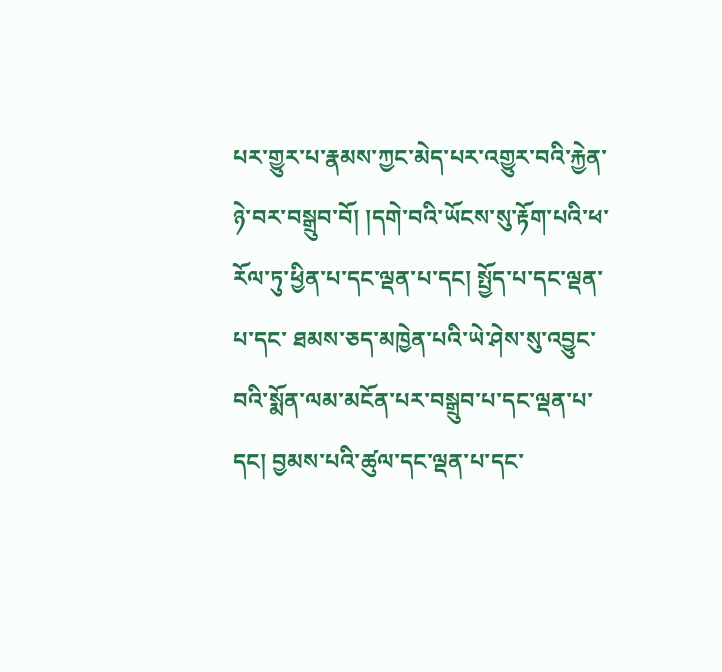པར་གྱུར་པ་རྣམས་ཀྱང་མེད་པར་འགྱུར་བའི་རྐྱེན་ཉེ་བར་བསྒྲུབ་བོ། །དགེ་བའི་ཡོངས་སུ་རྟོག་པའི་ཕ་རོལ་ཏུ་ཕྱིན་པ་དང་ལྡན་པ་དང། སྤྱོད་པ་དང་ལྡན་པ་དང་ ཐམས་ཅད་མཁྱེན་པའི་ཡེ་ཤེས་སུ་འབྱུང་བའི་སྨོན་ལམ་མངོན་པར་བསྒྲུབ་པ་དང་ལྡན་པ་དང། བྱམས་པའི་ཚུལ་དང་ལྡན་པ་དང་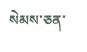སེམས་ཅན་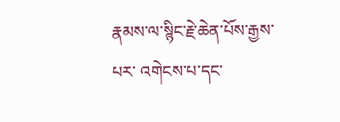རྣམས་ལ་སྙིང་རྗེ་ཆེན་པོས་རྒྱས་པར་ འགེངས་པ་དང་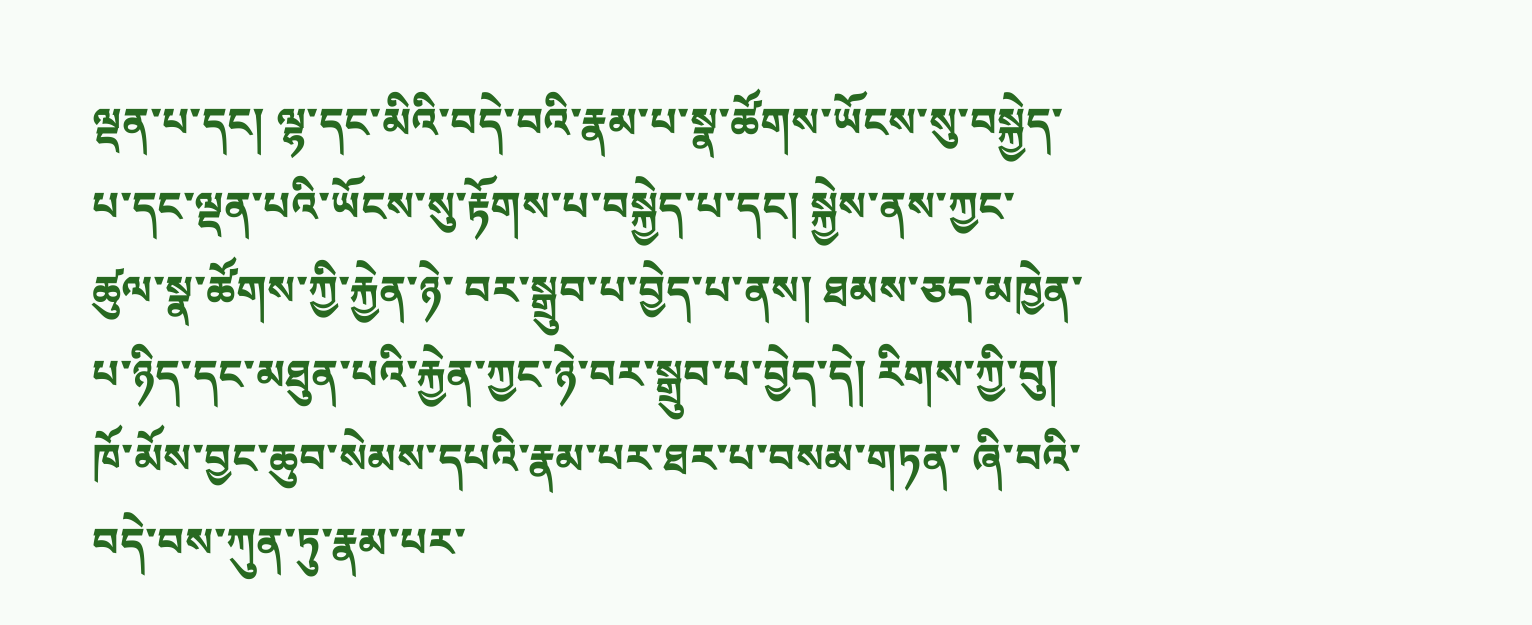ལྡན་པ་དང། ལྷ་དང་མིའི་བདེ་བའི་རྣམ་པ་སྣ་ཚོགས་ཡོངས་སུ་བསྐྱེད་པ་དང་ལྡན་པའི་ཡོངས་སུ་རྟོགས་པ་བསྐྱེད་པ་དང། སྐྱེས་ནས་ཀྱང་ཚུལ་སྣ་ཚོགས་ཀྱི་རྐྱེན་ཉེ་ བར་སྒྲུབ་པ་བྱེད་པ་ནས། ཐམས་ཅད་མཁྱེན་པ་ཉིད་དང་མཐུན་པའི་རྐྱེན་ཀྱང་ཉེ་བར་སྒྲུབ་པ་བྱེད་དེ། རིགས་ཀྱི་བུ། ཁོ་མོས་བྱང་ཆུབ་སེམས་དཔའི་རྣམ་པར་ཐར་པ་བསམ་གཏན་ ཞི་བའི་བདེ་བས་ཀུན་ཏུ་རྣམ་པར་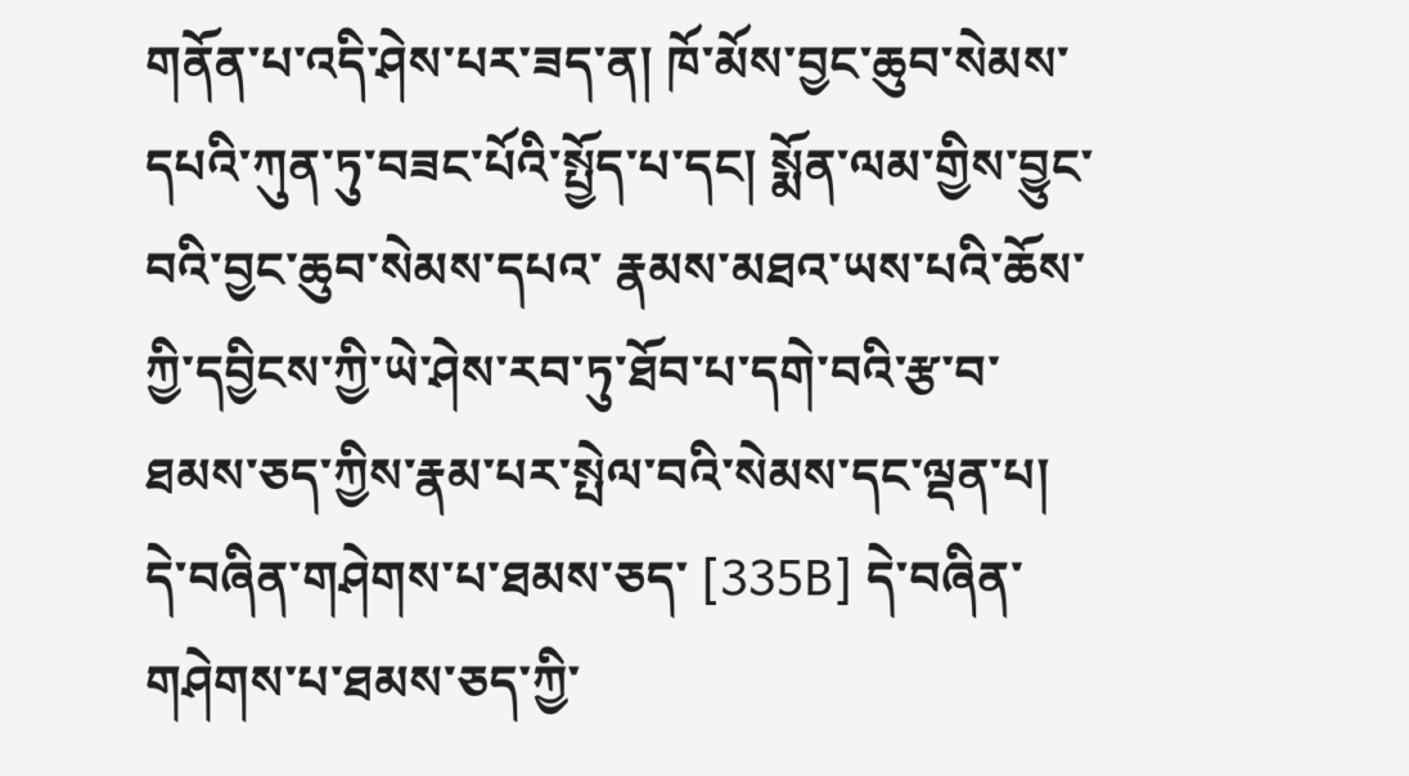གནོན་པ་འདི་ཤེས་པར་ཟད་ན། ཁོ་མོས་བྱང་ཆུབ་སེམས་དཔའི་ཀུན་ཏུ་བཟང་པོའི་སྤྱོད་པ་དང། སྨོན་ལམ་གྱིས་བྱུང་བའི་བྱང་ཆུབ་སེམས་དཔའ་ རྣམས་མཐའ་ཡས་པའི་ཆོས་ཀྱི་དབྱིངས་ཀྱི་ཡེ་ཤེས་རབ་ཏུ་ཐོབ་པ་དགེ་བའི་རྩ་བ་ཐམས་ཅད་ཀྱིས་རྣམ་པར་སྤེལ་བའི་སེམས་དང་ལྡན་པ། དེ་བཞིན་གཤེགས་པ་ཐམས་ཅད་ [335B] དེ་བཞིན་གཤེགས་པ་ཐམས་ཅད་ཀྱི་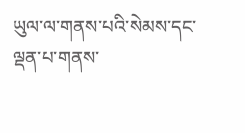ཡུལ་ལ་གནས་པའི་སེམས་དང་ལྡན་པ་གནས་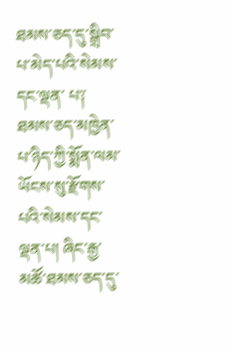ཐམས་ཅད་དུ་སྒྲིབ་པ་མེད་པའི་སེམས་དང་ལྡན་ པ༑ ཐམས་ཅད་མཁྱེན་པ་ཉིད་ཀྱི་སྨོན་ལམ་ཡོངས་སུ་རྫོགས་པའི་སེམས་དང་ལྡན་པ། ཞིང་རྒྱ་མཚོ་ཐམས་ཅད་དུ་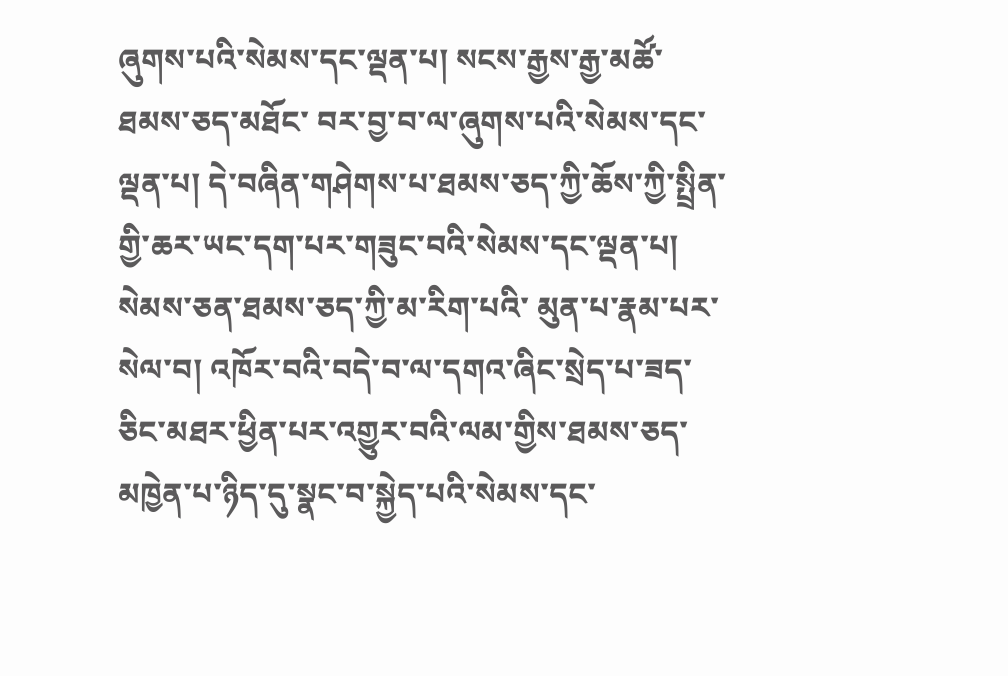ཞུགས་པའི་སེམས་དང་ལྡན་པ། སངས་རྒྱས་རྒྱ་མཚོ་ཐམས་ཅད་མཐོང་ བར་བྱ་བ་ལ་ཞུགས་པའི་སེམས་དང་ལྡན་པ། དེ་བཞིན་གཤེགས་པ་ཐམས་ཅད་ཀྱི་ཆོས་ཀྱི་སྤྲིན་གྱི་ཆར་ཡང་དག་པར་གཟུང་བའི་སེམས་དང་ལྡན་པ། སེམས་ཅན་ཐམས་ཅད་ཀྱི་མ་རིག་པའི་ མུན་པ་རྣམ་པར་སེལ་བ། འཁོར་བའི་བདེ་བ་ལ་དགའ་ཞིང་སྲེད་པ་ཟད་ཅིང་མཐར་ཕྱིན་པར་འགྱུར་བའི་ལམ་གྱིས་ཐམས་ཅད་མཁྱེན་པ་ཉིད་དུ་སྣང་བ་སྐྱེད་པའི་སེམས་དང་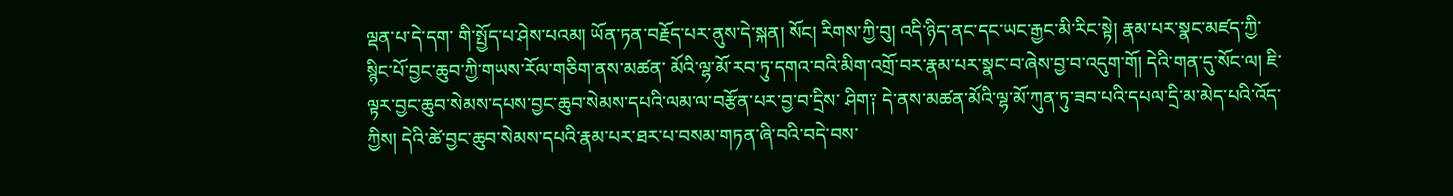ལྡན་པ་དེ་དག་ གི་སྤྱོད་པ་ཤེས་པའམ། ཡོན་ཏན་བརྗོད་པར་ནུས་དེ་སྐན། སོང། རིགས་ཀྱི་བུ། འདི་ཉིད་ནང་དང་ཡང་རྒྱང་མི་རིང་སྟེ། རྣམ་པར་སྣང་མཛད་ཀྱི་སྙིང་པོ་བྱང་ཆུབ་ཀྱི་གཡས་རོལ་གཅིག་ནས་མཚན་ མོའི་ལྷ་མོ་རབ་ཏུ་དགའ་བའི་མིག་འགྲོ་བར་རྣམ་པར་སྣང་བ་ཞེས་བྱ་བ་འདུག་གོ། དེའི་གན་དུ་སོང་ལ། ཇི་ལྟར་བྱང་ཆུབ་སེམས་དཔས་བྱང་ཆུབ་སེམས་དཔའི་ལམ་ལ་བརྩོན་པར་བྱ་བ་དྲིས་ ཤིག༑ དེ་ནས་མཚན་མོའི་ལྷ་མོ་ཀུན་ཏུ་ཟབ་པའི་དཔལ་དྲི་མ་མེད་པའི་འོད་ཀྱིས། དེའི་ཚེ་བྱང་ཆུབ་སེམས་དཔའི་རྣམ་པར་ཐར་པ་བསམ་གཏན་ཞི་བའི་བདེ་བས་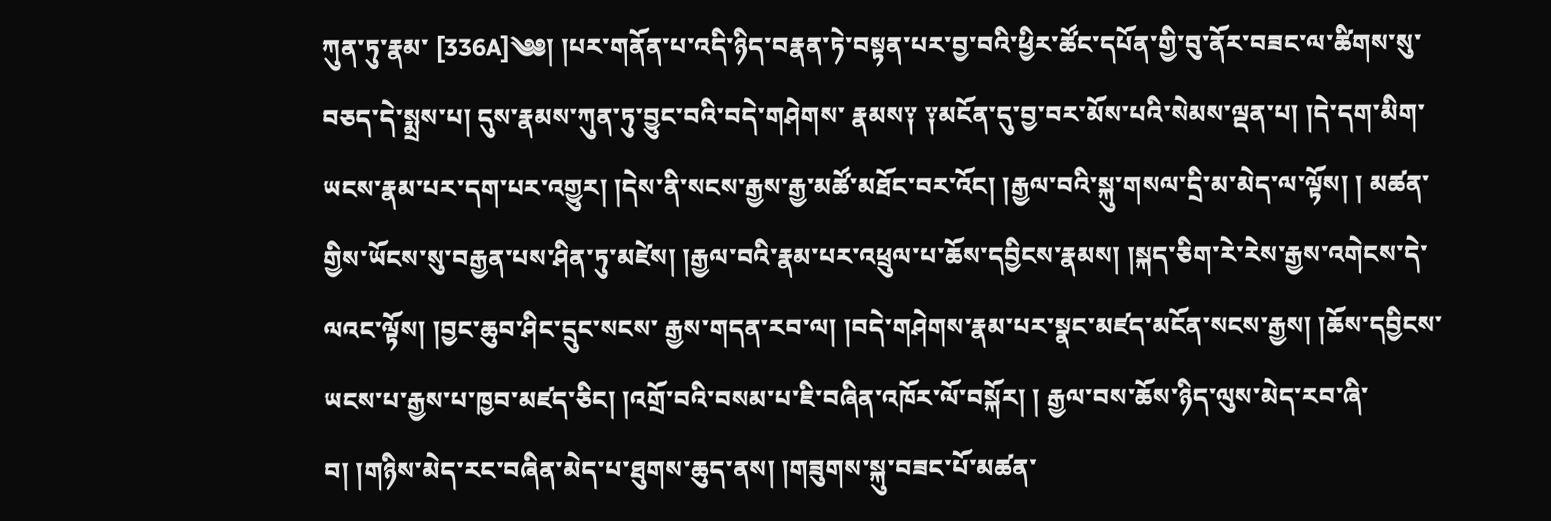ཀུན་ཏུ་རྣམ་ [336A]༄༅། །པར་གནོན་པ་འདི་ཉིད་བརྣན་ཏེ་བསྟན་པར་བྱ་བའི་ཕྱིར་ཚོང་དཔོན་གྱི་བུ་ནོར་བཟང་ལ་ཚིགས་སུ་བཅད་དེ་སྨྲས་པ། དུས་རྣམས་ཀུན་ཏུ་བྱུང་བའི་བདེ་གཤེགས་ རྣམས༑ ༑མངོན་དུ་བྱ་བར་མོས་པའི་སེམས་ལྡན་པ། །དེ་དག་མིག་ཡངས་རྣམ་པར་དག་པར་འགྱུར། །དེས་ནི་སངས་རྒྱས་རྒྱ་མཚོ་མཐོང་བར་འོང། །རྒྱལ་བའི་སྐུ་གསལ་དྲི་མ་མེད་ལ་ལྟོས། ། མཚན་གྱིས་ཡོངས་སུ་བརྒྱན་པས་ཤིན་ཏུ་མཛེས། །རྒྱལ་བའི་རྣམ་པར་འཕྲུལ་པ་ཆོས་དབྱིངས་རྣམས། །སྐད་ཅིག་རེ་རེས་རྒྱས་འགེངས་དེ་ལའང་ལྟོས། །བྱང་ཆུབ་ཤིང་དྲུང་སངས་ རྒྱས་གདན་རབ་ལ། །བདེ་གཤེགས་རྣམ་པར་སྣང་མཛད་མངོན་སངས་རྒྱས། །ཆོས་དབྱིངས་ཡངས་པ་རྒྱས་པ་ཁྱབ་མཛད་ཅིང། །འགྲོ་བའི་བསམ་པ་ཇི་བཞིན་འཁོར་ལོ་བསྐོར། ། རྒྱལ་བས་ཆོས་ཉིད་ལུས་མེད་རབ་ཞི་བ། །གཉིས་མེད་རང་བཞིན་མེད་པ་ཐུགས་ཆུད་ནས། །གཟུགས་སྐུ་བཟང་པོ་མཚན་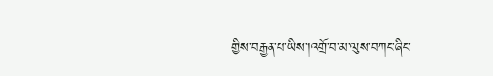གྱིས་བརྒྱན་པ་ཡིས་།འགྲོ་བ་མ་ལུས་བཀང་ཞིང་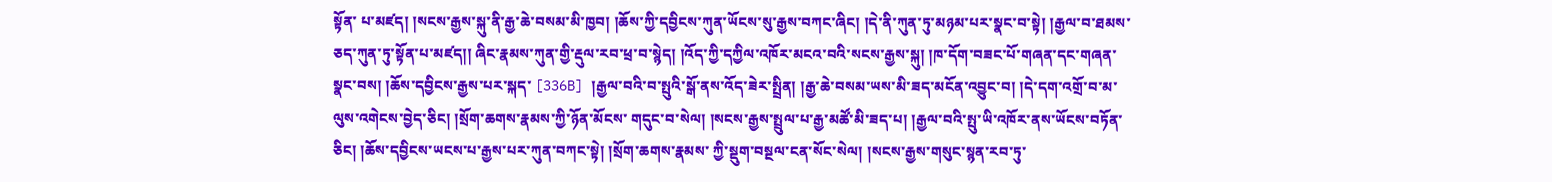སྟོན་ པ་མཛད། །སངས་རྒྱས་སྐུ་ནི་རྒྱ་ཆེ་བསམ་མི་ཁྱབ། །ཆོས་ཀྱི་དབྱིངས་ཀུན་ཡོངས་སུ་རྒྱས་བཀང་ཞིང། །དེ་ནི་ཀུན་ཏུ་མཉམ་པར་སྣང་བ་སྟེ། །རྒྱལ་བ་ཐམས་ཅད་ཀུན་ཏུ་སྟོན་པ་མཛད།། ཞིང་རྣམས་ཀུན་གྱི་རྡུལ་རབ་ཕྲ་བ་སྙེད། །འོད་ཀྱི་དཀྱིལ་འཁོར་མངའ་བའི་སངས་རྒྱས་སྐུ། །ཁ་དོག་བཟང་པོ་གཞན་དང་གཞན་སྣང་བས། །ཆོས་དབྱིངས་རྒྱས་པར་སྐད་ [336B] །རྒྱལ་བའི་བ་སྤུའི་སྒོ་ནས་འོད་ཟེར་སྤྲིན། །རྒྱ་ཆེ་བསམ་ཡས་མི་ཟད་མངོན་འབྱུང་བ། །དེ་དག་འགྲོ་བ་མ་ལུས་འགེངས་བྱེད་ཅིང། །སྲོག་ཆགས་རྣམས་ཀྱི་ཉོན་མོངས་ གདུང་བ་སེལ། །སངས་རྒྱས་སྤྲུལ་པ་རྒྱ་མཚོ་མི་ཟད་པ། །རྒྱལ་བའི་སྤུ་ཡི་འཁོར་ནས་ཡོངས་བཏོན་ཅིང། །ཆོས་དབྱིངས་ཡངས་པ་རྒྱས་པར་ཀུན་བཀང་སྟེ། །སྲོག་ཆགས་རྣམས་ ཀྱི་སྡུག་བསྔལ་ངན་སོང་སེལ། །སངས་རྒྱས་གསུང་སྙན་རབ་ཏུ་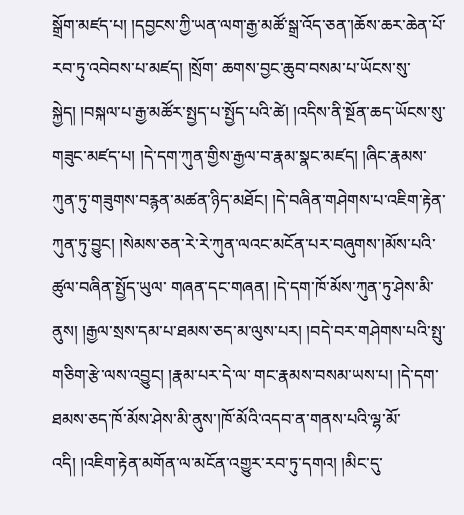སྒྲོག་མཛད་པ། །དབྱངས་ཀྱི་ཡན་ལག་རྒྱ་མཚོ་སྒྲ་འོད་ཅན་།ཆོས་ཆར་ཆེན་པོ་རབ་ཏུ་འབེབས་པ་མཛད། །སྲོག་ ཆགས་བྱང་ཆུབ་བསམ་པ་ཡོངས་སུ་སྐྱེད། །བསྐལ་པ་རྒྱ་མཚོར་སྤྱད་པ་སྤྱོད་པའི་ཚེ། །འདིས་ནི་སྔོན་ཆད་ཡོངས་སུ་གཟུང་མཛད་པ། །དེ་དག་ཀུན་གྱིས་རྒྱལ་བ་རྣམ་སྣང་མཛད། །ཞིང་རྣམས་ ཀུན་ཏུ་གཟུགས་བརྙན་མཚན་ཉིད་མཐོང། །དེ་བཞིན་གཤེགས་པ་འཇིག་རྟེན་ཀུན་ཏུ་བྱུང། །སེམས་ཅན་རེ་རེ་ཀུན་ལའང་མངོན་པར་བཞུགས་།མོས་པའི་ཚུལ་བཞིན་སྤྱོད་ཡུལ་ གཞན་དང་གཞན། །དེ་དག་ཁོ་མོས་ཀུན་ཏུ་ཤེས་མི་ནུས། །རྒྱལ་སྲས་དམ་པ་ཐམས་ཅད་མ་ལུས་པར། །བདེ་བར་གཤེགས་པའི་སྤུ་གཅིག་རྩེ་ལས་འབྱུང། །རྣམ་པར་དེ་ལ་ གང་རྣམས་བསམ་ཡས་པ། །དེ་དག་ཐམས་ཅད་ཁོ་མོས་ཤེས་མི་ནུས་།ཁོ་མོའི་འདབ་ན་གནས་པའི་ལྷ་མོ་འདི། །འཇིག་རྟེན་མགོན་ལ་མངོན་འགྱུར་རབ་ཏུ་དགའ། །མིང་དུ་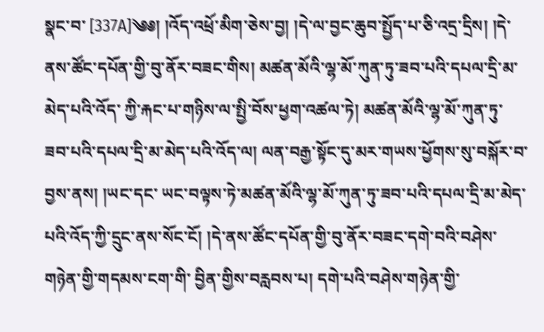སྣང་བ་ [337A]༄༅། །འོད་འཕྲོ་མིག་ཅེས་བྱ། །དེ་ལ་བྱང་ཆུབ་སྤྱོད་པ་ཅི་འདྲ་དྲིས། །དེ་ནས་ཚོང་དཔོན་གྱི་བུ་ནོར་བཟང་གིས། མཚན་མོའི་ལྷ་མོ་ཀུན་ཏུ་ཟབ་པའི་དཔལ་དྲི་མ་མེད་པའི་འོད་ ཀྱི་རྐང་པ་གཉིས་ལ་སྤྱི་བོས་ཕྱག་འཚལ་ཏེ། མཚན་མོའི་ལྷ་མོ་ཀུན་ཏུ་ཟབ་པའི་དཔལ་དྲི་མ་མེད་པའི་འོད་ལ། ལན་བརྒྱ་སྟོང་དུ་མར་གཡས་ཕྱོགས་སུ་བསྐོར་བ་བྱས་ནས། །ཡང་དང་ ཡང་བལྟས་ཏེ་མཚན་མོའི་ལྷ་མོ་ཀུན་ཏུ་ཟབ་པའི་དཔལ་དྲི་མ་མེད་པའི་འོད་ཀྱི་དྲུང་ནས་སོང་ངོ། །དེ་ནས་ཚོང་དཔོན་གྱི་བུ་ནོར་བཟང་དགེ་བའི་བཤེས་གཉེན་གྱི་གདམས་ངག་གི་ བྱིན་གྱིས་བརླབས་པ། དགེ་པའི་བཤེས་གཉེན་གྱི་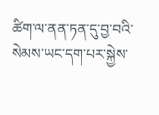ཚིག་ལ་ནན་ཏན་དུ་བྱ་བའི་སེམས་ཡང་དག་པར་སྐྱེས་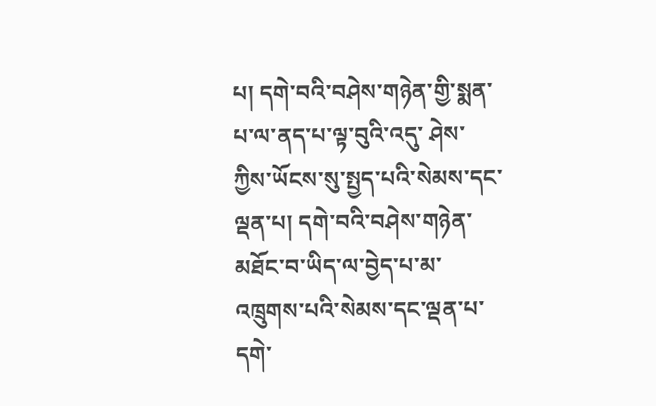པ། དགེ་བའི་བཤེས་གཉེན་གྱི་སྨན་པ་ལ་ནད་པ་ལྟ་བུའི་འདུ་ ཤེས་ཀྱིས་ཡོངས་སུ་སྤྱད་པའི་སེམས་དང་ལྡན་པ། དགེ་བའི་བཤེས་གཉེན་མཐོང་བ་ཡིད་ལ་བྱེད་པ་མ་འཁྲུགས་པའི་སེམས་དང་ལྡན་པ་དགེ་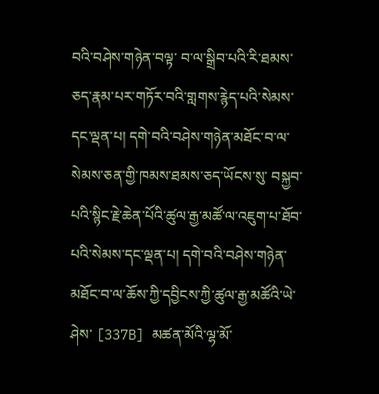བའི་བཤེས་གཉེན་བལྟ་ བ་ལ་སྒྲིབ་པའི་རི་ཐམས་ཅད་རྣམ་པར་གཏོར་བའི་གླགས་རྙེད་པའི་སེམས་དང་ལྡན་པ། དགེ་བའི་བཤེས་གཉེན་མཐོང་བ་ལ་སེམས་ཅན་གྱི་ཁམས་ཐམས་ཅད་ཡོངས་སུ་ བསྐྱབ་པའི་སྙིང་རྗེ་ཆེན་པོའི་ཚུལ་རྒྱ་མཚོ་ལ་འཇུག་པ་ཐོབ་པའི་སེམས་དང་ལྡན་པ། དགེ་བའི་བཤེས་གཉེན་མཐོང་བ་ལ་ཆོས་ཀྱི་དབྱིངས་ཀྱི་ཚུལ་རྒྱ་མཚོའི་ཡེ་ཤེས་ [337B] མཚན་མོའི་ལྷ་མོ་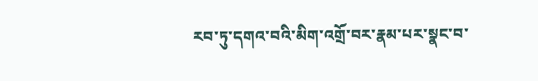རབ་ཏུ་དགའ་བའི་མིག་འགྲོ་བར་རྣམ་པར་སྣང་བ་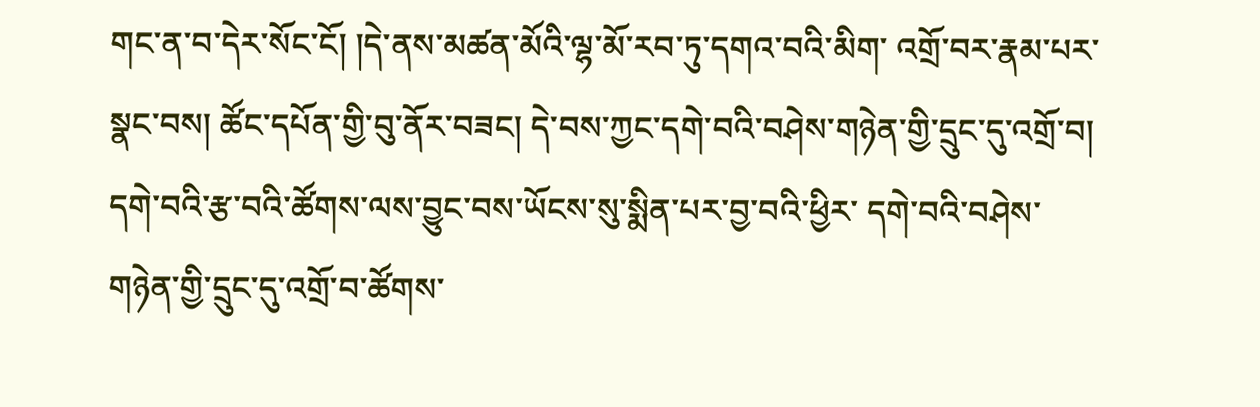གང་ན་བ་དེར་སོང་ངོ། །དེ་ནས་མཚན་མོའི་ལྷ་མོ་རབ་ཏུ་དགའ་བའི་མིག་ འགྲོ་བར་རྣམ་པར་སྣང་བས། ཚོང་དཔོན་གྱི་བུ་ནོར་བཟང། དེ་བས་ཀྱང་དགེ་བའི་བཤེས་གཉེན་གྱི་དྲུང་དུ་འགྲོ་བ། དགེ་བའི་རྩ་བའི་ཚོགས་ལས་བྱུང་བས་ཡོངས་སུ་སྨིན་པར་བྱ་བའི་ཕྱིར་ དགེ་བའི་བཤེས་གཉེན་གྱི་དྲུང་དུ་འགྲོ་བ་ཚོགས་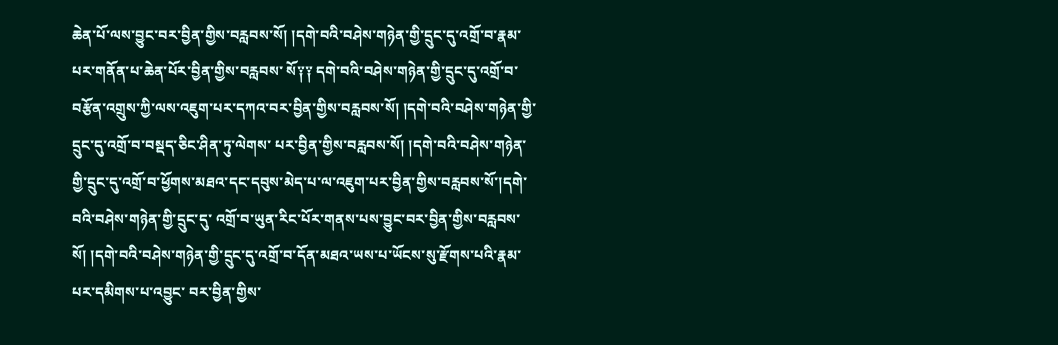ཆེན་པོ་ལས་བྱུང་བར་བྱིན་གྱིས་བརླབས་སོ། །དགེ་བའི་བཤེས་གཉེན་གྱི་དྲུང་དུ་འགྲོ་བ་རྣམ་པར་གནོན་པ་ཆེན་པོར་བྱིན་གྱིས་བརླབས་ སོ༑༑ དགེ་བའི་བཤེས་གཉེན་གྱི་དྲུང་དུ་འགྲོ་བ་བརྩོན་འགྲུས་ཀྱི་ལས་འཇུག་པར་དཀའ་བར་བྱིན་གྱིས་བརླབས་སོ། །དགེ་བའི་བཤེས་གཉེན་གྱི་དྲུང་དུ་འགྲོ་བ་བསྡད་ཅིང་ཤིན་ཏུ་ལེགས་ པར་བྱིན་གྱིས་བརླབས་སོ། །དགེ་བའི་བཤེས་གཉེན་གྱི་དྲུང་དུ་འགྲོ་བ་ཕྱོགས་མཐའ་དང་དབུས་མེད་པ་ལ་འཇུག་པར་བྱིན་གྱིས་བརླབས་སོ་།དགེ་བའི་བཤེས་གཉེན་གྱི་དྲུང་དུ་ འགྲོ་བ་ཡུན་རིང་པོར་གནས་པས་བྱུང་བར་བྱིན་གྱིས་བརླབས་སོ། །དགེ་བའི་བཤེས་གཉེན་གྱི་དྲུང་དུ་འགྲོ་བ་དོན་མཐའ་ཡས་པ་ཡོངས་སུ་རྫོགས་པའི་རྣམ་པར་དམིགས་པ་འབྱུང་ བར་བྱིན་གྱིས་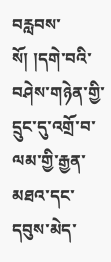བརླབས་སོ། །དགེ་བའི་བཤེས་གཉེན་གྱི་དྲུང་དུ་འགྲོ་བ་ལམ་གྱི་རྒྱན་མཐའ་དང་དབུས་མེད་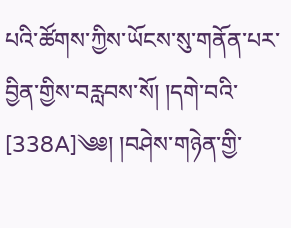པའི་ཚོགས་ཀྱིས་ཡོངས་སུ་གནོན་པར་བྱིན་གྱིས་བརླབས་སོ། །དགེ་བའི་ [338A]༄༅། །བཤེས་གཉེན་གྱི་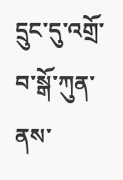དྲུང་དུ་འགྲོ་བ་སྒོ་ཀུན་ནས་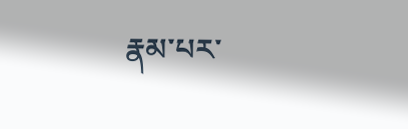རྣམ་པར་